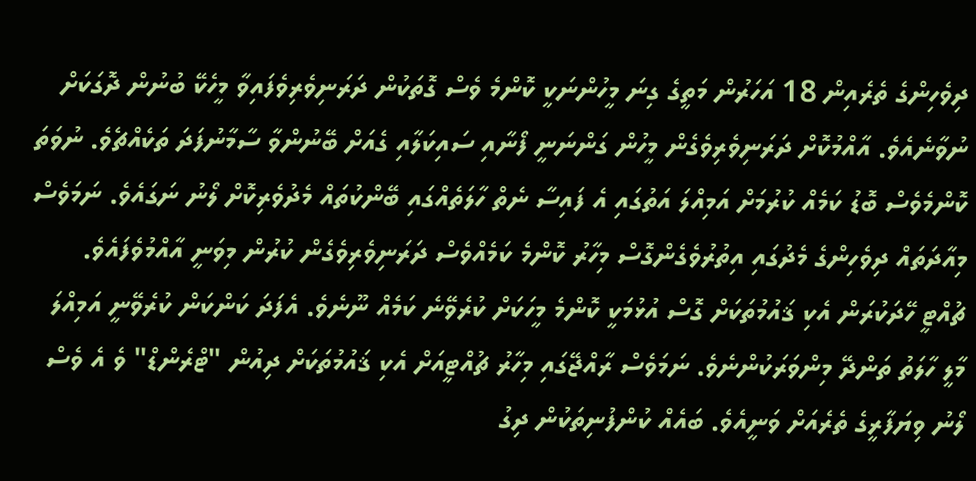ދިވެހިންގެ ތެރެއިން 18 އަހަރުން މަތީގެ ގިނަ މީހުންނަކީ ކޮންމެ ވެސް ގޮތަކުން ދަރަނިވެރިވެފައިވާ މީހެކޭ ބުނުން ދޮގަކަށް ނުވާނެއެވެ. އާއްމުކޮށް ދަރަނިވެރިވެގެން މީހުން ގަންނަނީ ފޯނާއި ސައިކަލާއި ގެއަށް ބޭނުންވާ ސާމާނުފަދަ ތަކެއްޗެވެ. ނުވަތަ ކޮންމެވެސް ބޮޑު ކަމެއް ކުރުމަށް އަމިއްލަ އަތުގައި އެ ފައިސާ ނެތް ހާލަތެއްގައި ބޭންކުތައް މެދުވެރިކޮށް ލޯނު ނަގައެވެ. ނަމަވެސް މިއާދަތައް ދިވެހިންގެ މެދުގައި އިތުރުވެގެންގޮސް މިހާރު ކޮންމެ ކަމެއްވެސް ދަރަނިވެރިވެގެން ކުރުން މިވަނީ އާއްމުވެފައެވެ.
ޗުއްޓީ ހޭދަކުރަން އެކި ޤައުމުތަކަށް ގޮސް އުޅުމަކީ ކޮންމެ މީހަކަށް ކުރެވޭނެ ކަމެއް ނޫނެވެ. އެފަދަ ކަންކަން ކުރެވޭނީ އަމިއްލަ މާލީ ހާލަތު ތަންދޭ މިންވަރަކުންނެވެ. ނަމަވެސް ރާއްޖޭގައި މިހާރު ޗުއްޓީއަށް އެކި ޤައުމުތަކަށް ދިއުން "ޓްރެންޑް" ވެ އެ ވެސް ލޯނު ވިޔަފާރީގެ ތެރެއަށް ވަނީއެވެ. ބައެއް ކުންފުނިތަކުން ދިގު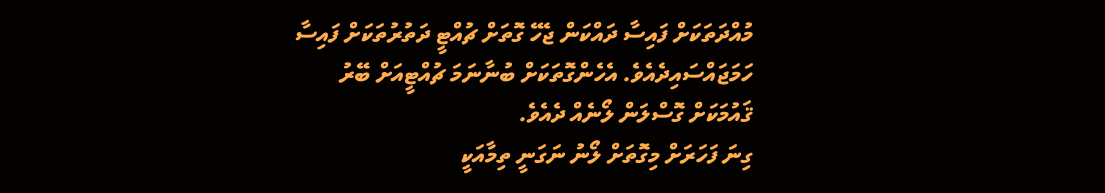މުއްދަތަކަށް ފައިސާ ދައްކަން ޖެހޭ ގޮތަށް ޗުއްޓީ ދަތުރުތަކަށް ފައިސާ ހަމަޖައްސައިދެއެވެ. އެހެންގޮތަކަށް ބުނާނަމަ ޗުއްޓީއަށް ބޭރު ޤައުމަކަށް ގޮސްލަން ލޯނެއް ދެއެވެ.
ގިނަ ފަހަރަށް މިގޮތަށް ލޯނު ނަގަނީ ތިމާއަކީ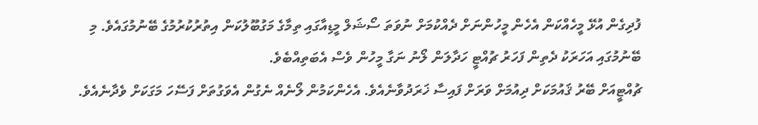ފުދިގެން އުޅޭ މީހެއްކަން އެހެން މީހުންނަށް ދެއްކުމަށް ނުވަތަ ސޯޝަލް މީޑިއާގައި ތިމާގެ މަގުބޫލުކަން އިތުރުކުރުމުގެ ބޭނުމުގައެވެ. މި ބޭނުމުގައި އަހަރަކު ދެތިން ފަހަރު ޗުއްޓީ ހަދާލަން ލޯނު ނަގާ މީހުން ވެސް އެބަތިއްބެވެ.
ޗުއްޓީއަށް ބޭރު ޤައުމަކަށް ދިއުމަށް ވަރަށް ފައިސާ ޚަރަދުވާނެއެވެ. އެހެންކަމުން ލޯނެއް ނެގުން އެވަގުތަށް ފަސޭހަ މަގަކަށް ވެދާނެއެވެ.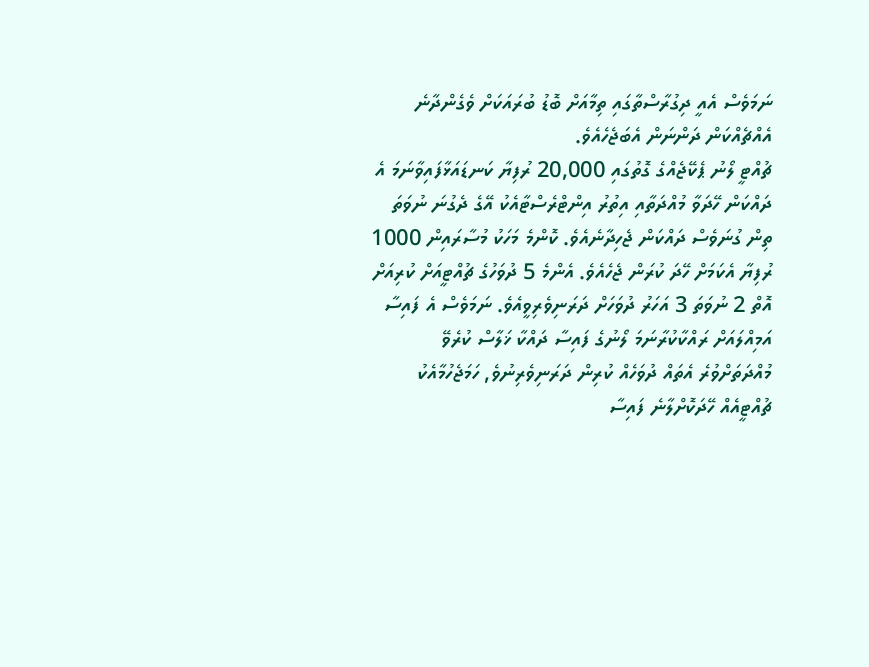ނަމަވެސް އެއީ ދިގުރާސްތާގައި ތިމާއަށް ބޮޑު ބުރައަކަށް ވެގެންދާނެ އެއްޗެއްކަން ދަންނަން އެބަޖެހެއެވެ.
ޗުއްޓީ ލޯނު ޕެކޭޖެއްގެ ގޮތުގައި 20,000 ރުފިޔާ ކަނޑައަޅާފައިވާނަމަ އެ ދައްކަން ހޭދަވާ މުއްދަތާއި އިތުރު އިންޓްރެސްޓާއެކު އޭގެ ދެގުނަ ނުވަތަ ތިން ގުނަވެސް ދައްކަން ޖެހިދާނެއެވެ. ކޮންމެ މަހަކު މުސާރައިން 1000 ރުފިޔާ އެކަމަށް ހޭދަ ކުރަން ޖެހެއެވެ. އެންމެ 5 ދުވަހުގެ ޗުއްޓީއަށް ކުރިއަށް އޮތް 2 ނުވަތަ 3 އަހަރު ދުވަހަށް ދަރަނިވެރިވީއެވެ. ނަމަވެސް އެ ފައިސާ އަމިއްލައަށް ރައްކާކުރާނަމަ ލޯނުގެ ފައިސާ ދައްކާ ޚަލާސް ކުރެވޭ މުއްދަތަށްވުރެ އެތައް ދުވަހެއް ކުރިން ދަރަނިވެރިނުވެ, ހަމަޖެހުމާއެކު ޗުއްޓީއެއް ހޭދަކޮށްލާނެ ފައިސާ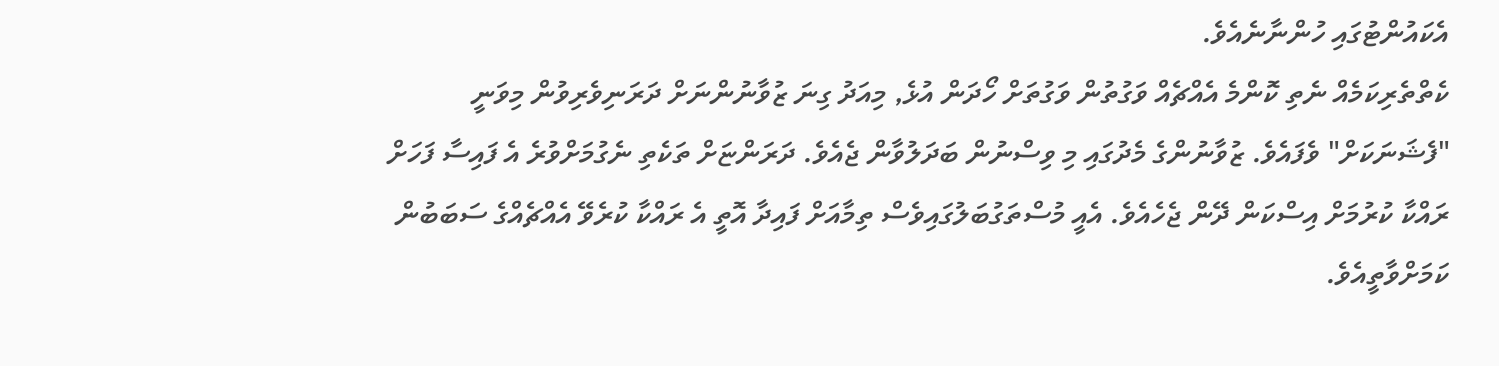އެކައުންޓުގައި ހުންނާނެއެވެ.
ކެތްތެރިކަމެއް ނެތި ކޮންމެ އެއްޗެއް ވަގުތުން ވަގުތަށް ހޯދަން އުޅެ, މިއަދު ގިނަ ޒުވާނުންނަށް ދަރަނިވެރިވުން މިވަނީ "ފެޝަނަކަށް" ވެފައެވެ. ޒުވާނުންގެ މެދުގައި މި ވިސްނުން ބަދަލުވާން ޖެއެވެ. ދަރަންޏަށް ތަކެތި ނެގުމަށްވުރެ އެ ފައިސާ ފަހަށް ރައްކާ ކުރުމަށް އިސްކަން ދޭން ޖެހެއެވެ. އެއީ މުސްތަގުބަލުގައިވެސް ތިމާއަށް ފައިދާ އޮތީ އެ ރައްކާ ކުރެވޭ އެއްޗެއްގެ ސަބަބުން ކަމަށްވާތީއެވެ.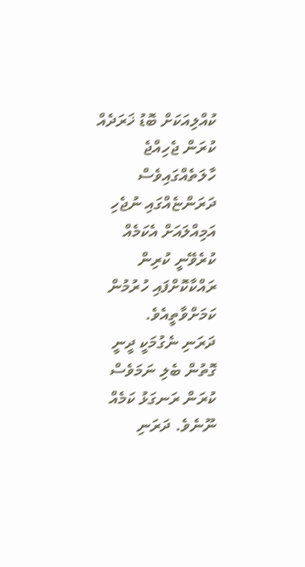ކުއްލިއަކަށް ބޮޑު ޚަރަދެއް ކުރަން ޖެހިއްޖެ ހާލަތެއްގައިވެސް ދަރަންޏެއްގައި ނުޖެހި އަމިއްލައަށް އެކަމެއް ކުރެވޭނީ ކުރިން ރައްކާކޮށްފައި ހުރުމުން ކަމަށްވާތީއެވެ.
ދަރަނި ނެގުމަކީ ދީނީ ގޮތުން ބެލި ނަމަވެސް ކުރަން ރަނގަޅު ކަމެއް ނޫނެވެ. ދަރަނި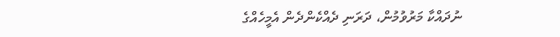ނުދައްކާ މަރުވުމުން، ދަރަނި ދެއްކެންދެން އެމީހެއްގެ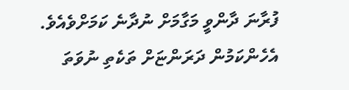ފުރާނަ ދާންވީ މަގާމަށް ނުދާނެ ކަމަށްވެއެވެ. އެހެންކަމުން ދަރަންޏަށް ތަކެތި ނުވަތަ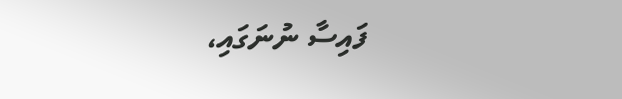ފައިސާ ނުނަގައި،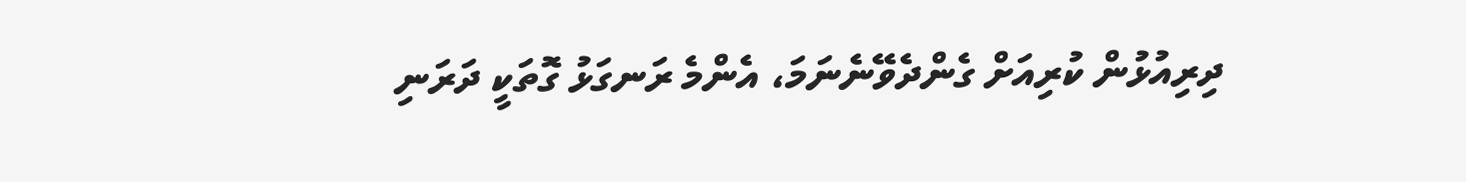ދިރިއުޅުން ކުރިއަށް ގެންދެވޭނެނަމަ، އެންމެ ރަނގަޅު ގޮތަކީ ދަރަނި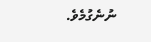ނުނެގުމެވެ.